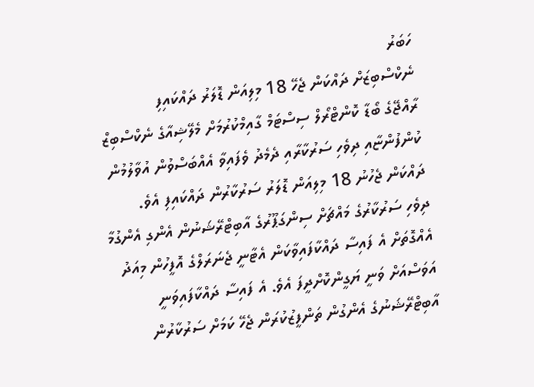ހަބަރު
ނެކްސްބިޒަށް ދައްކަން ޖެހޭ 18 މިލިއަން ޑޮލަރު ދައްކައިފި
ރާއްޖޭގެ ބޯޑާ ކޮންޓްރޯލް ސިސްޓަމް ގާއިމްކުރުމަށް މެލޭޝިއާގެ ނެކްސްބިޒް ކުންފުންޏާއި ދިވެހި ސަރުކާރާއި ދެމެދު ވެފައިވާ އެއްބަސްވުން އުވާލުމުން ދައްކަން ޖެހުނު 18 މިލިއަން ޑޮލަރު ސަރުކާރުން ދައްކައިފި އެވެ.
ދިވެހި ސަރުކާރުގެ މައްޗަށް ސިންގަޕޫރުގެ އާބިޓްރޭޝަނުން އެންގި އެންގުމާ އެއްގޮތަށް އެ ފައިސާ ދައްކާފައިވާކަން އެޓާނީ ޖެނަރަލްގެ އޮފީހުން މިއަދު އަވަސްއަށް ވަނީ ޔަގީންކޮށްދީފަ އެވެ. އެ ފައިސާ ދައްކާފައިވަނީ އާބިޓްރޭޝަނުގެ އެންގުން ތަންފީޒުކުރަން ޖެހޭ ކަމަށް ސަރުކާރުން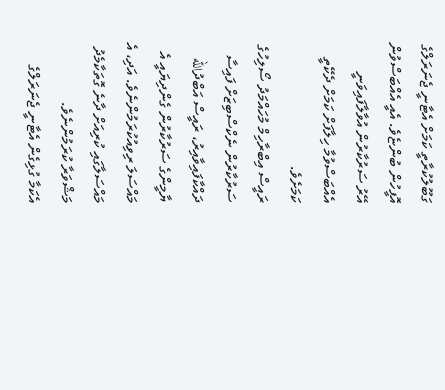ގަބޫލުކުރާތީ ކަމަށް އެޓާނީ ޖެނަރަލްގެ އޮފީހުން ބުންޏެވެ. އެއީ އެއްބަސްވުން އޭރު ސަރުކާރުން އުވާލާފައިވަނީ އެއްބަސްވުމާ ހިލާފަށް ކަމަށް ދެކޭތީ ކަމަށެވެ.
ރައީސް އިބްރާހިމް މުހައްމަދު ސޯލިހުގެ ސަރުކާރުން ނެކްސްބިޒަށް ފައިސާ ދައްކާފައިވާއިރު، ރައީސް އަބްދުالله ޔާމީންގެ ސަރުކާރުން ގެންދިޔައީ އެ މައްސަލަ ރިވިއުކުރަމުންނެވެ. އަދި، އެ މައްސަލާގައި ކުރިއަށް ދާނެ ގޮތަކާމެދު މަޝްވަރާ ކުރަމުންނެވެ.
އެކަމާ ގުޅިގެން އެޓާނީ ޖެނަރަލްގެ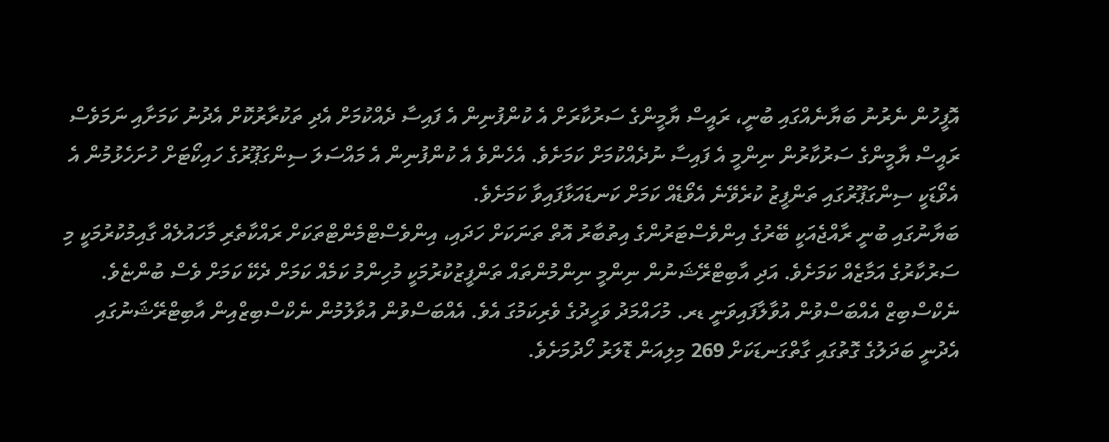އޮފީހުން ނެރުނު ބަޔާނެއްގައި ބުނީ، ރައީސް ޔާމީންގެ ސަރުކާރަށް އެ ކުންފުނިން އެ ފައިސާ ދެއްކުމަށް އެދި ތަކުރާރުކޮށް އެދުނު ކަމަށާއި ނަމަވެސް ރައީސް ޔާމީންގެ ސަރުކާރުން ނިންމީ އެ ފައިސާ ނުދެއްކުމަށް ކަމަށެވެ. އެހެންވެ އެ ކުންފުނިން އެ މައްސަލަ ސިންގަޕޫރުގެ ހައިކޯޓަށް ހުށަހެޅުމުން އެ އެވޯޑަކީ ސިންގަޕޫރުގައި ތަންފީޒު ކުރެވޭނެ އެވޯޑެއް ކަމަށް ކަނޑައަޅާފައިވާ ކަމަށެވެ.
ބަޔާނުގައި ބުނީ ރާއްޖެއަކީ ބޭރުގެ އިންވެސްޓަރުންގެ އިތުބާރު އޮތް ތަނަކަށް ހަދައި، އިންވެސްޓްމެންޓްތަކަށް ރައްކާތެރި މާހައުލެއް ގާއިމުކުރުމަކީ މި ސަރުކާރުގެ އަމާޒެއް ކަމަށެވެ. އަދި އާބިޓްރޭޝަނުން ނިންމީ ނިންމުންތައް ތަންފީޒުކުރުމަކީ މުހިންމު ކަމެއް ކަމަށް ދެކޭ ކަމަށް ވެސް ބުންޏެވެ.
ނެކްސްބިޒް އެއްބަސްވުން އުވާލާފައިވަނީ ޑރ. މުހައްމަދު ވަހީދުގެ ވެރިކަމުގަ އެވެ. އެއްބަސްވުން އުވާލުމުން ނެކްސްބިޒްއިން އާބިޓްރޭޝަނުގައި އެދުނީ ބަދަލުގެ ގޮތުގައި ގާތްގަނޑަކަށް 269 މިލިއަން ޑޮލަރު ހޯދުމަށެވެ.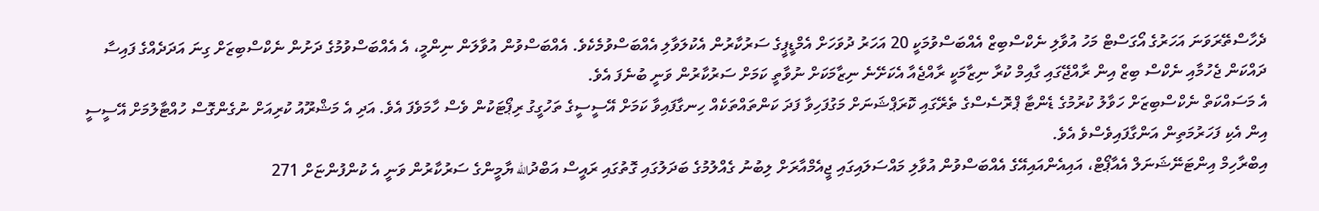ދެހާސްތޭރަވަނަ އަހަރުގެ އޯގަސްޓް މަހު އުވާލި ނެކްސްބިޒް އެއްބަސްވުމަކީ 20 އަހަރު ދުވަހަށް އެމްޑީޕީގެ ސަރުކާރުން އެކުލަވާލި އެއްބަސްވުމެކެވެ. އެއްބަސްވުން އުވާލަން ނިންމީ، އެ އެއްބަސްވުމުގެ ދަށުން ނެކްސްބިޒަށް ގިނަ އަދަދެއްގެ ފައިސާ ދައްކަން ޖެހުމާއި ނެކްސް ބިޒް އިން ރާއްޖޭގައި ގާއިމް ކުރާ ނިޒާމަކީ ރާއްޖެއާ އެކަށޭނެ ނިޒާމަކަށް ނުވާތީ ކަމަށް ސަރުކާރުން ވަނީ ބުނެފަ އެވެ.
އެ މަސައްކަތް ނެކްސްބިޒަށް ހަވާލު ކުރުމުގެ ޑެންޓާ ޕްރޮސެސްގެ ތެރޭގައި ކޮރަޕްޝަނަށް މަގުފަހިވާ ފަދަ ކަންތައްތަކެއް ހިނގާފައިވާ ކަމަށް އޭސީސީގެ ތަހުގީގު ރިޕޯޓަކުން ވެސް ހާމަވެފަ އެވެ. އަދި އެ މަޝްރޫއު ކުރިއަށް ނުގެންގޮސް ހުއްޓާލުމަށް އޭސީސީ އިން އެކި ފަހަރުމަތިން އަންގާފައިވެސްވެ އެވެ.
އިބްރާހިމް އިންޓަނޭޝަނަލް އެއާޕޯޓް، އައިއެންއައިއޭގެ އެއްބަސްވުން އުވާލި މައްސަލައިގައި ޖީއެމްއާރަށް ލިބުނު ގެއްލުމުގެ ބަދަލުގައި ގޮތުގައި ރައީސް އަބްދުالله ޔާމީންގެ ސަރުކާރުން ވަނީ އެ ކުންފުންޏަށް 271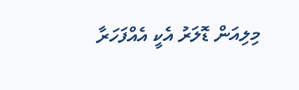މިލިއަން ޑޮލަރު އެކީ އެއްފަހަރާ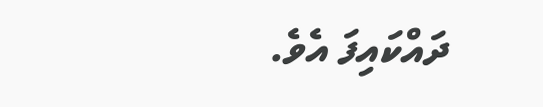ދައްކައިފަ އެވެ.